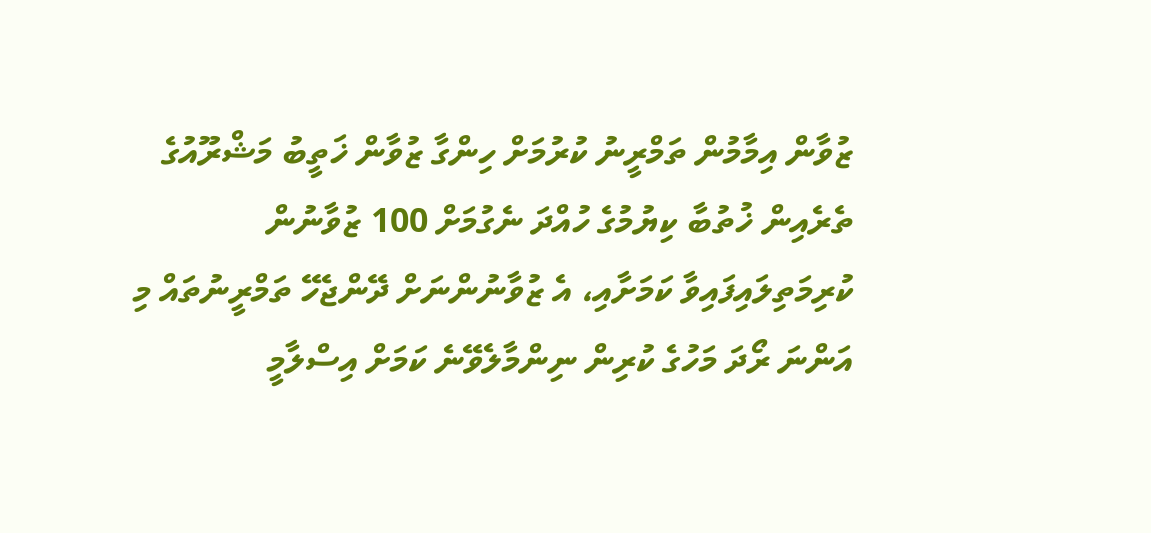ޒުވާން އިމާމުން ތަމްރީނު ކުރުމަށް ހިންގާ ޒުވާން ޚަތީބު މަޝްރޫއުގެ ތެރެއިން ޚުތުބާ ކިޔުމުގެ ހުއްދަ ނެގުމަށް 100 ޒުވާނުން ކުރިމަތިލައިފައިވާ ކަމަށާއި، އެ ޒުވާނުންނަށް ދޭންޖެހޭ ތަމްރީނުތައް މި އަންނަ ރޯދަ މަހުގެ ކުރިން ނިންމާލެވޭނެ ކަމަށް އިސްލާމީ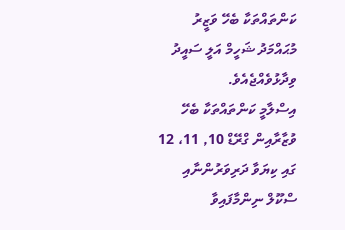ކަންތައްތަކާ ބެހޭ ވަޒީރު މުޙައްމަދު ޝަހީމް އަލީ ސައީދު ވިދާޅުވެއްޖެއެވެ.
އިސްލާމީ ކަންތައްތަކާ ބެހޭ ވުޒާރާއިން ގްރޭޑް 10, 11، 12 ގައި ކިޔަވާ ދަރިވަރުންނާއި ސްކޫލް ނިންމާފައިވާ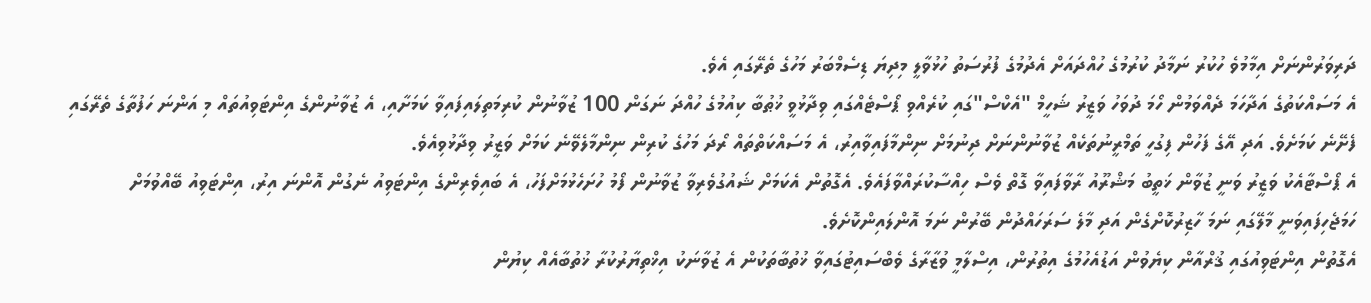ދަރިވަރުންނަށް އިމާމުވެ ހުކުރު ނަމާދު ކުރުމުގެ ހުއްދައަށް އެދުމުގެ ފުރުސަތު ހުޅުވާލީ މިދިޔަ ޑިސެމްބަރު މަހުގެ ތެރޭގައި އެވެ.
އެ މަސައްކަތުގެ އަދާހަމަ ދެއްވަމުން ހޯމަ ދުވަހު ވަޒީރު ޝަހީމް "އެކްސް"ގައި ކުރެއްވި ޕޯސްޓެއްގައި ވިދާޅުވީ ޚުޠުބާ ކިއުމުގެ ހުއްދަ ނަގަން 100 ޒުވާނުން ކުރިމަތިލައިފައިވާ ކަމަށާއި، އެ ޒުވާނުންގެ އިންޓަވިއުތައް މި އަންނަ ހަފުތާގެ ތެރޭގައި ފެށޭނެ ކަމަށެވެ. އަދި އޭގެ ފަހުން ފިގުހީ ތަމްރީނުތަކެއް ޒުވާނުންނަށް ދިނުމަށް ނިންމާފައިވާއިރު، އެ މަސައްކަތްތައް ރޯދަ މަހުގެ ކުރިން ނިންމާލެވޭނެ ކަމަށް ވަޒީރު ވިދާޅުވިއެވެ.
އެ ޕޯސްޓާއެކު ވަޒީރު ވަނީ ޒުވާން ޚަތީބު މަޝްރޫއު ރާވާފައިވާ ގޮތް ވެސް ހިއްސާކުރައްވާފައެވެ. އެގޮތުން އެކަމަށް ޝައުގުވެރިވާ ޒުވާނުން ފޯމު ހުށަހެޅުމަށްފަހު، އެ ބައިވެރިންގެ އިންޓަވިއު ނެގުން އޮންނަ އިރު، އިންޓަވިއު ބޭއްވުމަށް ހަމަޖެހިފައިވަނީ މާލޭގައި ނަމަ ހާޒިރުކޮށްގެން އަދި މާލެ ސަރަހައްދުން ބޭރުން ނަމަ އޮންލައިންކޮށެވެ.
އެގޮތުން އިންޓަވިއުގައި ޤުރްއާން ކިޔެވުން އަޑުއެހުމުގެ އިތުރުން، އިސްލާމީ ވުޒާރާގެ ވެބްސައިޓުގައިވާ ޚުތުބާތަކުން އެ ޒުވާނަކު އިޚްތިޔާރުކުރާ ޚުތުބާއެއް ކިޔުން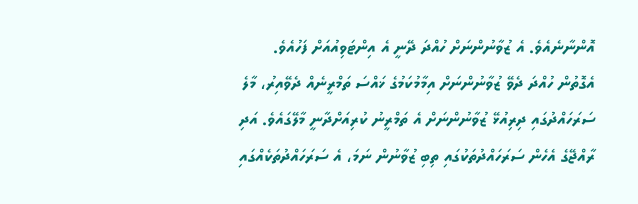އޮންނާނެއެވެ. އެ ޒުވާނުންނަށް ހުއްދަ ދޭނީ އެ އިންޓަވިއުއަށް ފަހުއެވެ.
އެގޮތުން ހުއްދަ ދެވޭ ޒުވާނުންނަށް އިމާމުކަމުގެ ޚައްސަ ތަމްރީނެއް ދެވޭއިރު، މާލެ ސަރަހައްދުގައި ދިރިއުޅޭ ޒުވާނުންނަށް އެ ތަމްރީނު ކުރިއަށްދާނީ މާލޭގައެވެ. އަދި ރާއްޖޭގެ އެހެން ސަރަހައްދުތަކުގައި ތިބި ޒުވާނުން ނަމަ، އެ ސަރަހައްދުތަކެއްގައި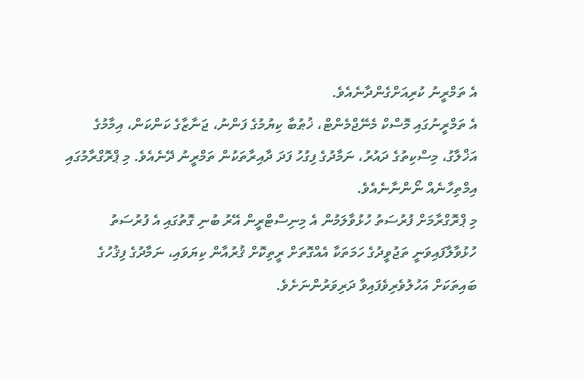އެ ތަމްރީނު ކުރިއަށްގެންދާނެއެވެ.
އެ ތަމްރީނުގައި މޮސްކް މެނޭޖްމެންޓް، ޚުޠުބާ ކިޔުމުގެ ފަންނު، ޖަނާޒާގެ ކަންކަން، އިމާމުގެ އަޚްލާގު، މިސްކިތުގެ ދައުރު، ނަމާދުގެ ފިގުހު ފަދަ ދާއިރާތަކުން ތަމްރީނު ދޭނެއެވެ. މި ޕްރޮގްރާމުގައި އިމްތިހާނެއް ނޯންނާނެއެވެ.
މި ޕްރޮގްރާމަށް ފުރުސަތު ހުޅުވާލަމުން އެ މިނިސްޓްރީން އޭރު ބުނި ގޮތުގައި އެ ފުރުސަތު ހުޅުވާލާފައިވަނީ ތަޖުވީދުގެ ހަމަތަކާ އެއްގޮތަށް ރީތިކޮށް ޤުރުއާން ކިޔަވައި، ނަމާދުގެ ފިޤުހުގެ ބައިތަކަށް އަހުލުވެރިވެފައިވާ ދަރިވަރުންނަށެވެ.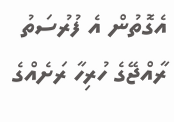އެގޮތުން އެ ފުރުސަތު ރާއްޖޭގެ ހުރިހާ ރަށެއްގެ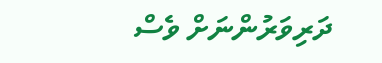ދަރިވަރުންނަށް ވެސް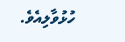ހުޅުވާލިއެވެ.